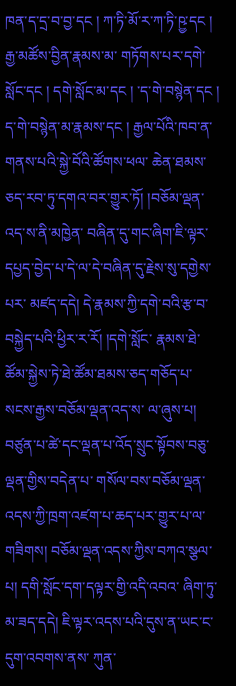ཁན་ད་དྲ་བ་བྱ་དང ། ཀ་ཏི་མོ་ར་ཀ་ཏི་ཥྱ་དང ། རྒྱ་མཚོས་བྱིན་རྣམས་མ་ གཏོགས་པར་དགེ་སློང་དང ། དགེ་སློང་མ་དང ། ་ད་གེ་བསྙེན་དང ། ད་གེ་བསྙེན་མ་རྣམས་དང ། རྒྱལ་པོའི་ཁབ་ན་གནས་པའི་སྐྱེ་བོའི་ཚོགས་ཕལ་ ཆེན་ཐམས་ཅད་རབ་ཏུ་དགའ་བར་གྱུར་ཏོ། །བཅོམ་ལྡན་འད་ས་ནི་མཁྱེན་ བཞིན་དུ་གང་ཞིག་ཇི་ལྟར་དཔྱད་བྱེད་པ་དེ་ལ་དེ་བཞིན་དུ་རྗེས་སུ་དགྱེས་པར་ མཛད་དདེ། དེ་རྣམས་ཀྱི་དགེ་བའི་རྩ་བ་བསྐྱེད་པའི་ཕྱིར་ར་རོ། །དགེ་སློང་ རྣམས་ཐེ་ཚོམ་སྐྱེས་ཏེ་ཐེ་ཚོམ་ཐམས་ཅད་གཅོད་པ་སངས་རྒྱས་བཅོམ་ལྡན་འད་ས་ ལ་ཞུས་པ། བཙུན་པ་ཚེ་དང་ལྡན་པ་འོད་སྲུང་སྟོབས་བཅུ་ལྡན་གྱིས་བདེན་པ་ གསོལ་བས་བཅོམ་ལྡན་འདས་ཀྱི་ཁྲག་འཛག་པ་ཆད་པར་གྱུར་པ་ལ་གཟིགས། བཅོམ་ལྡན་འདས་ཀྱིས་བཀའ་སྩལ་པ། དགི་སློང་དག་དལྟར་གྱི་འདི་འབའ་ ཞིག་ཏུ་མ་ཟད་དདེ། ཇི་ལྟར་འདས་པའི་དུས་ན་ཡང་ང་དུག་འབགས་ནས་ ཀུན་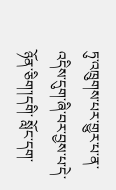ཏུ་འཁྲུགས་པར་གྱུར་པ་ན་འདིས་དུག་ཞི་བར་བྱས་པ་དེ་ཉོན་ཅིག་།དགི་ སློང་དག་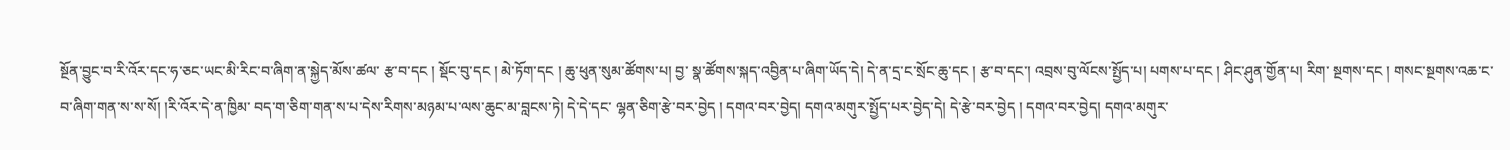སྔོན་བྱུང་བ་རི་འོར་དང་ཧ་ཅང་ཡང་མི་རིང་བ་ཞིག་ན་སྐྱེད་མོས་ཚལ་ རྩ་བ་དང ། སྡོང་བུ་དང ། མེ་ཏོག་དང ། ཆུ་ཕུན་སུམ་ཚོགས་པ། བྱ་ སྣ་ཚོགས་སྐད་འབྱིན་པ་ཞིག་ཡོད་དེ། དེ་ན་དྲ་ང་སྲོང་ཆུ་དང ། རྩ་བ་དང་། འབྲས་བུ་ལོངས་སྤྱོད་པ། པགས་པ་དང ། ཤིང་ཤུན་གྱོན་པ། རིག་ སྔགས་དང ། གསང་སྔགས་འཆ་ང་བ་ཞིག་གན་ས་ས་སོ། །རི་འོར་དེ་ན་ཁྱིམ་ བད་ག་ཅིག་གན་ས་པ་དེས་རིགས་མཉམ་པ་ལས་ཆུང་མ་བླངས་ཏེ། དེ་དེ་དང་ ལྷན་ཅིག་རྩེ་བར་བྱེད ། དགའ་བར་བྱེད། དགའ་མགུར་སྤྱོད་པར་བྱེད་དེ། དེ་རྩེ་བར་བྱེད ། དགའ་བར་བྱེད། དགའ་མགུར་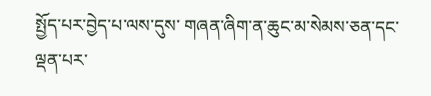སྤྱོད་པར་བྱེད་པ་ལས་དུས་ གཞན་ཞིག་ན་ཆུང་མ་སེམས་ཅན་དང་ལྡན་པར་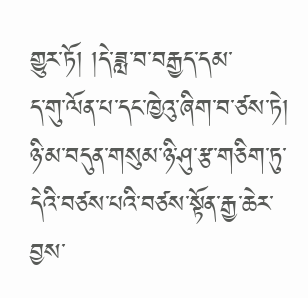གྱུར་ཏོ། །དེ་ཟླ་བ་བརྒྱད་དམ་
ད་གུ་ལོན་པ་དང་ཁྱེའུ་ཞིག་བ་ཙས་ཏེ། ཉི་མ་བདུན་གསུམ་ཉི་ཤུ་རྩ་གཅིག་ཏུ་ དེའི་བཙས་པའི་བཙས་སྟོན་རྒྱ་ཆེར་བྱས་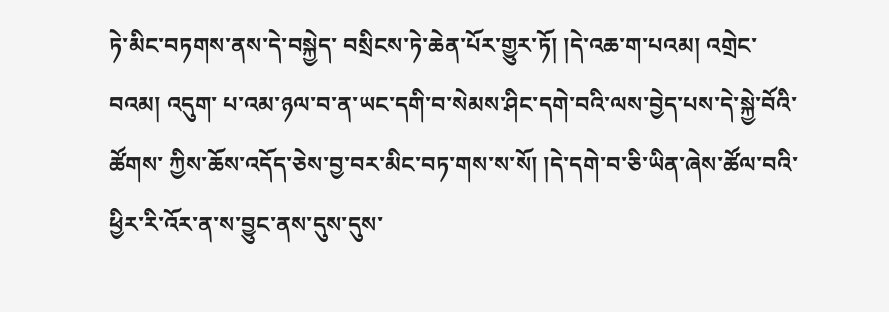ཏེ་མིང་བཏགས་ནས་དེ་བསྐྱེད་ བསྲིངས་ཏེ་ཆེན་པོར་གྱུར་ཏོ། །དེ་འཆ་ག་པའམ། འགྲེང་བའམ། འདུག་ པ་འམ་ཉལ་བ་ན་ཡང་དགི་བ་སེམས་ཤིང་དགེ་བའི་ལས་བྱེད་པས་དེ་སྐྱེ་བོའི་ཚོགས་ ཀྱིས་ཆོས་འདོད་ཅེས་བྱ་བར་མིང་བཏ་གས་ས་སོ། །དེ་དགེ་བ་ཅི་ཡིན་ཞེས་ཚོལ་བའི་ ཕྱིར་རི་འོར་ན་ས་བྱུང་ནས་དུས་དུས་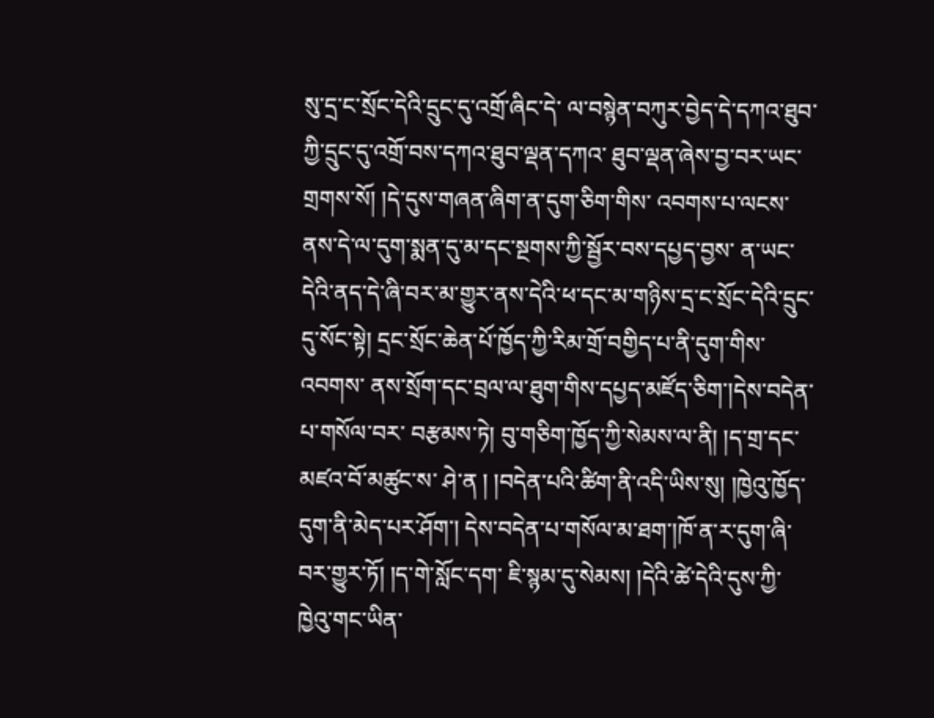སུ་དྲ་ང་སྲོང་དེའི་དྲུང་དུ་འགྲོ་ཞིང་དེ་ ལ་བསྙེན་བཀུར་བྱེད་དེ་དཀའ་ཐུབ་ཀྱི་དྲུང་དུ་འགྲོ་བས་དཀའ་ཐུབ་ལྡན་དཀའ་ ཐུབ་ལྡན་ཞེས་བྱ་བར་ཡང་གྲགས་སོ། །དེ་དུས་གཞན་ཞིག་ན་དུག་ཅིག་གིས་ འབགས་པ་ལངས་ནས་དེ་ལ་དུག་སྨན་དུ་མ་དང་སྔགས་ཀྱི་སྦྱོར་བས་དཔྱད་བྱས་ ན་ཡང་དེའི་ནད་དེ་ཞི་བར་མ་གྱུར་ནས་དེའི་ཕ་དང་མ་གཉིས་དྲ་ང་སྲོང་དེའི་དྲུང་ དུ་སོང་སྟེ། དྲང་སྲོང་ཆེན་པོ་ཁྱོད་ཀྱི་རིམ་གྲོ་བགྱིད་པ་ནི་དུག་གིས་འབགས་ ནས་སྲོག་དང་བྲལ་ལ་ཐུག་གིས་དཔྱད་མཛོད་ཅིག་།དེས་བདེན་པ་གསོལ་བར་ བརྩམས་ཏེ། བུ་གཅིག་ཁྱོད་ཀྱི་སེམས་ལ་ནི། །ད་གྲ་དང་མཛའ་བོ་མཚུང་ས་ ཤེ་ན ། །བདེན་པའི་ཚིག་ནི་འདི་ཡིས་སུ། །ཁྱེའུ་ཁྱོད་དུག་ནི་མེད་པར་ཤོག་། དེས་བདེན་པ་གསོལ་མ་ཐག་།ཁོ་ན་ར་དུག་ཞི་བར་གྱུར་ཏོ། །ད་གེ་སློང་དག་ ཇི་སྙམ་དུ་སེམས། །དེའི་ཚེ་དེའི་དུས་ཀྱི་ཁྱེའུ་གང་ཡིན་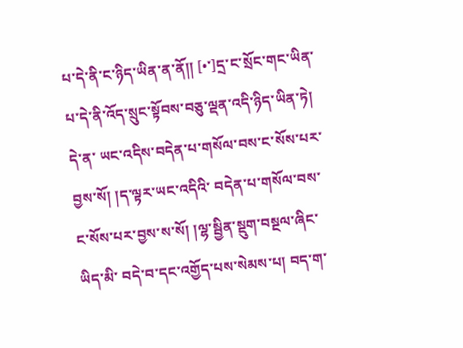པ་དེ་ནི་ང་ཉིད་ཡིན་ན་ནོ།། [•་]དྲ་ང་སྲོང་གང་ཡིན་པ་དེ་ནི་འོད་སྲུང་སྟོབས་བཅུ་ལྡན་འདི་ཉིད་ཡིན་ཏེ། དེ་ན་ ཡང་འདིས་བདེན་པ་གསོལ་བས་ང་སོས་པར་བྱས་སོ། །ད་ལྟར་ཡང་འདིའི་ བདེན་པ་གསོལ་བས་ང་སོས་པར་བྱས་ས་སོ། །ལྷ་སྦྱིན་སྡུག་བསྔལ་ཞིང་ཡིད་མི་ བདེ་བ་དང་འགྱོད་པས་སེམས་པ། བད་ག་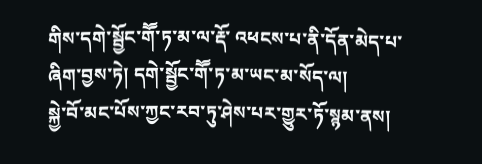གིས་དགེ་སྦྱོང་གཽ་ཏ་མ་ལ་རྡོ་ འཕངས་པ་ནི་དོན་མེད་པ་ཞིག་བྱས་ཏེ། དགེ་སྦྱོང་གཽ་ཏ་མ་ཡང་མ་སོད་ལ།
སྐྱེ་བོ་མང་པོས་ཀྱང་རབ་ཏུ་ཤེས་པར་གྱུར་ཏོ་སྙམ་ནས།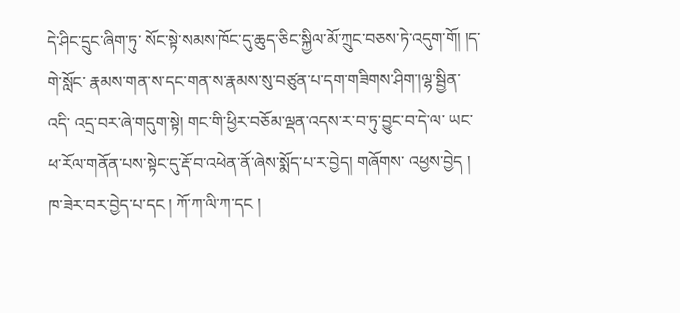དེ་ཤིང་དྲུང་ཞིག་ཏུ་ སོང་སྟེ་སམས་ཁོང་དུ་ཆུད་ཅིང་སྐྱིལ་མོ་ཀྲུང་བཅས་ཏེ་འདུག་གོ། །ད་གེ་སློང་ རྣམས་གན་ས་དང་གན་ས་རྣམས་སུ་བཙུན་པ་དག་གཟིགས་ཤིག་།ལྷ་སྦྱིན་འདི་ འདྲ་བར་ཞེ་གདུག་སྟེ། གང་གི་ཕྱིར་བཅོམ་ལྡན་འདས་ར་བ་ཏུ་བྱུང་བ་དེ་ལ་ ཡང་ཕ་རོལ་གནོན་པས་སྟེང་དུ་རྡོ་བ་འཕེན་ནོ་ཞེས་སྨོད་པ་ར་བྱེད། གཞོགས་ འཕྱས་བྱེད ། ཁ་ཟེར་བར་བྱེད་པ་དང ། ཀོ་ཀ་ལི་ཀ་དང །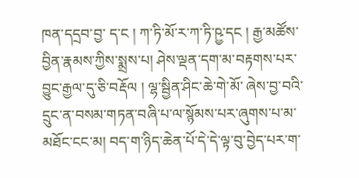ཁན་དདྲབ་བྱ་ ད་ང ། ཀ་ཏི་མོ་ར་ཀ་ཏི་ཥྱ་དང ། རྒྱ་མཚོས་བྱིན་རྣམས་ཀྱིས་སྨྲས་པ། ཤེས་ལྡན་དག་མ་བརྟགས་པར་བྱུང་རྒྱལ་དུ་ཅི་བརྡོལ ། ལྷ་སྦྱིན་ཤིང་ཆེ་གེ་མོ་ ཞེས་བྱ་བའི་དྲུང་ན་བསམ་གཏན་བཞི་པ་ལ་སྙོམས་པར་ཞུགས་པ་མ་མཐོང་ངང་མ། བད་ག་ཉིད་ཆེན་པོ་དེ་དེ་ལྟ་བུ་བྱེད་པར་ག་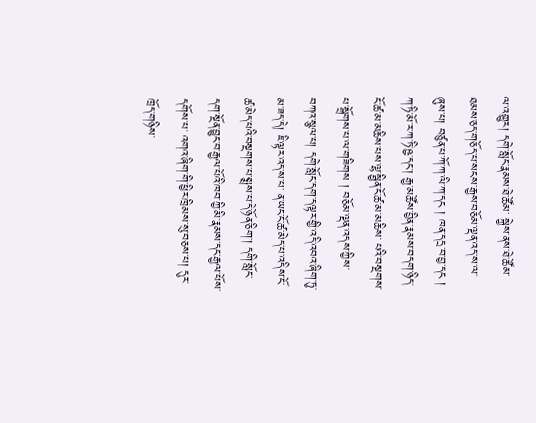ལ་འགྱུར། དགེ་སློང་རྣམས་ཐེ་ཚོམ་ སྐྱེས་ནས་ཐེ་ཚོམ་ཐམས་ཅད་གཅོད་པ་སངས་རྒྱས་བཅོམ་ལྡན་འད་ས་ལ་ཞུས་པ། བཙུན་པ་ཀོ་ཀ་ལི་ཀ་དང ། ཁན་དདྲ་བ་བྱ་དང ། ཀ་ཏི་མོ་ར་ཀ་ཏི་ཥྱ་དང་། རྒྱ་མཚོས་བྱིན་རྣམས་བདག་ཉིད་ངོ་ཚ་མ་མཆིས་པས་ལྷ་སྦྱིན་ངོ་ཚ་མ་མཆིས་ པའི་བསྔགས་པ་སྒྲོགས་པ་ལ་གཟིགས ། བཅོམ་ལྡན་འདས་ཀྱིས་བཀའ་སྩལ་པ། དགེ་སློང་དག་དལྟར་གྱི་འདི་འབའ་ཞིག་ཏུ་མ་ཟད་དེ། ཇི་ལྟར་འད་ས་པ་ ན་ཡང་ངོ་ཚ་མེད་པ་འདིས་ངོ་ཚ་མེད་པའི་བསྔགས་པ་སྨྲས་པ་དེ་ཉོན་ཅིག་། དགི་སློང་དག་སྔོན་བྱུང་བ་རྒྱལ་པོའི་ཁབ་ཀྱི་མི་རྣམས་དང་རྒྱལ་པོས་དགོས་པ་ འགའ་ཞིག་གི་ཕྱིར་ཁྲིམས་སུ་བཅས་པ། དུར་ཁྲོད་གཉིས་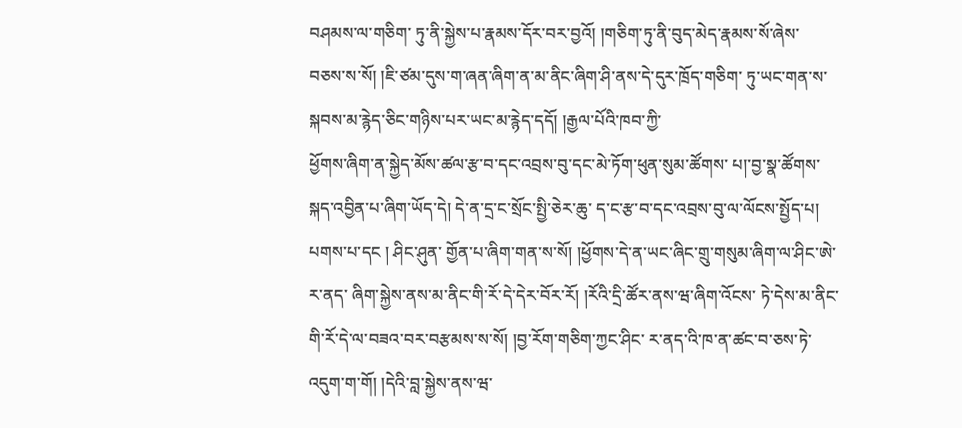བཤམས་ལ་གཅིག་ ཏུ་ནི་སྐྱེས་པ་རྣམས་དོར་བར་བྱའོ། །གཅིག་ཏུ་ནི་བུད་མེད་རྣམས་སོ་ཞེས་ བཅས་ས་སོ། །ཇི་ཙམ་དུས་ག་ཞན་ཞིག་ན་མ་ནིང་ཞིག་ཤི་ནས་དེ་དུར་ཁྲོད་གཅིག་ ཏུ་ཡང་གན་ས་སྐབས་མ་རྙེད་ཅིང་གཉིས་པར་ཡང་མ་རྙེད་དདོ། །རྒྱལ་པོའི་ཁབ་ཀྱི་
ཕྱོགས་ཞིག་ན་སྐྱེད་མོས་ཚལ་རྩ་བ་དང་འབྲས་བུ་དང་མེ་ཏོག་ཕུན་སུམ་ཚོགས་ པ།་བྱ་སྣ་ཚོགས་སྐད་འབྱིན་པ་ཞིག་ཡོད་དེ། དེ་ན་དྲ་ང་སྲོང་སྤྱི་ཅེར་ཆུ་ ད་ང་རྩ་བ་དང་འབྲས་བུ་ལ་ལོངས་སྤྱོད་པ། པགས་པ་དང ། ཤིང་ཤུན་ གྱོན་པ་ཞིག་གན་ས་སོ། །ཕྱོགས་དེ་ན་ཡང་ཞིང་གྲུ་གསུམ་ཞིག་ལ་ཤིང་ཨེ་ར་ནད་ ཞིག་སྐྱེས་ནས་མ་ནིང་གི་རོ་དེ་དེར་བོར་རོ། །རོའི་དྲི་ཚོར་ནས་ཝ་ཞིག་འོངས་ ཏེ་དེས་མ་ནིང་གི་རོ་དེ་ལ་བཟའ་བར་བརྩམས་ས་སོ། །བྱ་རོག་གཅིག་ཀྱང་ཤིང་ ར་ནད་འི་ཁ་ན་ཚང་བ་ཅས་ཏེ་འདུག་ག་གོ། །དེའི་བླ་སྐྱེས་ནས་ཝ་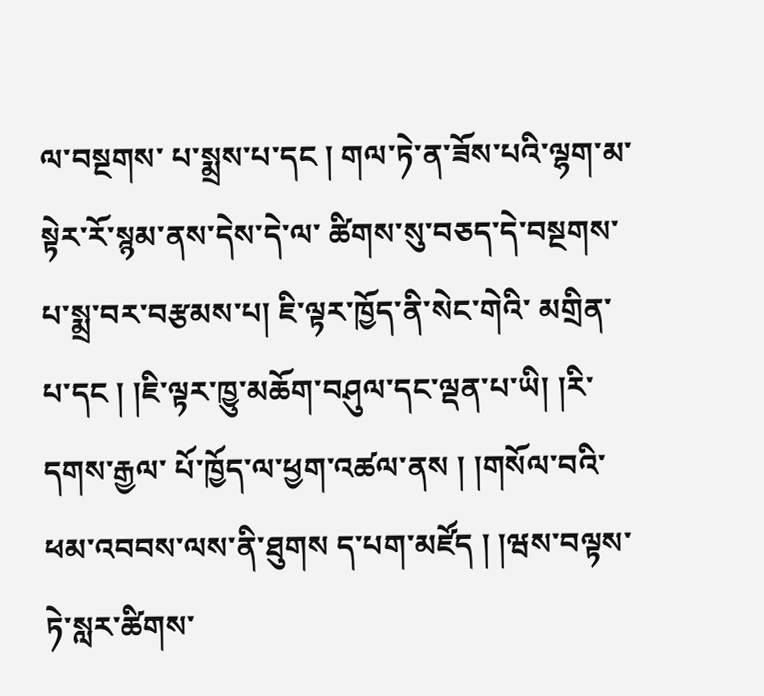ལ་བསྔགས་ པ་སྨྲས་པ་དང ། གལ་ཏེ་ན་ཟོས་པའི་ལྷག་མ་སྟེར་རོ་སྙམ་ནས་དེས་དེ་ལ་ ཚིགས་སུ་བཅད་དེ་བསྔགས་པ་སྨྲ་བར་བརྩམས་པ། ཇི་ལྟར་ཁྱོད་ནི་སེང་གེའི་ མགྲིན་པ་དང ། །ཇི་ལྟར་ཁྱུ་མཆོག་བཤུལ་དང་ལྡན་པ་ཡི། །རི་དགས་རྒྱལ་ པོ་ཁྱོད་ལ་ཕྱག་འཚལ་ནས ། །གསོལ་བའི་ཕམ་འབབས་ལས་ནི་ཐུགས ད་པག་མཛོད ། །ཝས་བལྟས་ཏེ་སླར་ཚིགས་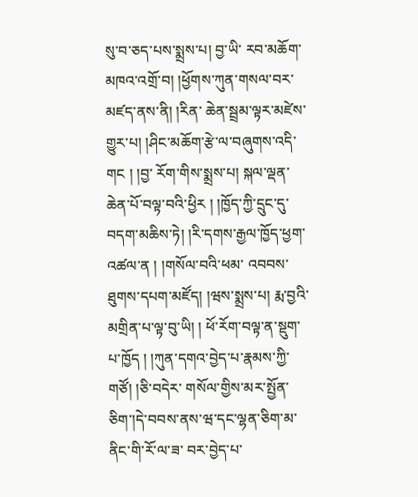སུ་བ་ཅད་པས་སྨྲས་པ། བྱ་ཡི་ རབ་མཆོག་མཁའ་འགྲོ་བ། །ཕྱོགས་ཀུན་གསལ་བར་མཛད་ནས་ནི། །རིན་ ཆེན་སྦྲམ་ལྟར་མཛེས་གྱུར་པ། །ཤིང་མཆོག་རྩེ་ལ་བཞུགས་འདི་གང ། །བྱ་ རོག་གིས་སྨྲས་པ། སྐལ་ལྡན་ཆེན་པོ་བལྟ་བའི་ཕྱིར ། །ཁྱོད་ཀྱི་དྲུང་དུ་ བདག་མཆིས་ཏེ། །རི་དགས་རྒྱལ་ཁྱོད་ཕྱག་འཚལ་ན ། །གསོལ་བའི་ཕམ་ འབབས་ཐུགས་དཔག་མཛོད། །ཝས་སྨྲས་པ། རྨ་བྱའི་མགྲིན་པ་ལྟ་བུ་ཡི། ། ཕོ་རོག་བལྟ་ན་སྡུག་པ་ཁྱོད ། །ཀུན་དགའ་བྱེད་པ་རྣམས་ཀྱི་གཙོ། །ཅི་བདེར་ གསོལ་གྱིས་མར་སྤྱོན་ཅིག་།དེ་བབས་ནས་ཝ་དང་ལྷན་ཅིག་མ་ནིང་གི་རོ་ལ་ཟ་ བར་བྱེད་པ་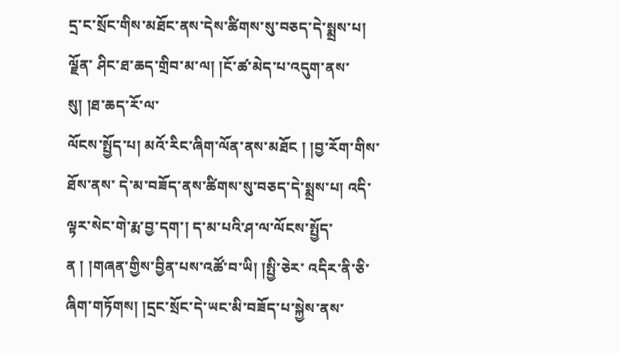དྲ་ང་སྲོང་གིས་མཐོང་ནས་དེས་ཚིགས་སུ་བཅད་དེ་སྨྲས་པ། ལྗོན་ ཤིང་ཐ་ཆད་གྲིབ་མ་ལ། །ངོ་ཚ་མེད་པ་འདུག་ནས་སུ། །ཐ་ཆད་རོ་ལ་
ལོངས་སྤྱོད་པ། མའོ་རིང་ཞིག་ལོན་ནས་མཐོང ། །བྱ་རོག་གིས་ཐོས་ནས་ དེ་མ་བཟོད་ནས་ཚིགས་སུ་བཅད་དེ་སྨྲས་པ། འདི་ལྟར་སེང་གེ་རྨ་བྱ་དག་། ད་མ་པའི་ཤ་ལ་ལོངས་སྤྱོད་ན ། །གཞན་གྱིས་བྱིན་པས་འཚོ་བ་ཡི། །སྤྱི་ཅེར་ འདིར་ནི་ཅི་ཞིག་གཏོགས། །དྲང་སྲོང་དེ་ཡང་མི་བཟོད་པ་སྐྱེས་ནས་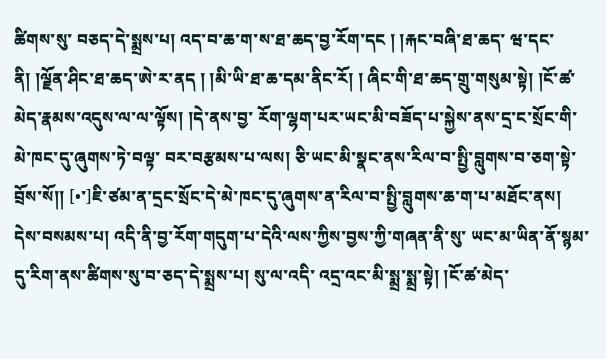ཚིགས་སུ་ བཅད་དེ་སྨྲས་པ། འད་བ་ཆ་ག་ས་ཐ་ཆད་བྱ་རོག་དང ། །རྐང་བཞི་ཐ་ཆད་ ཝ་དང་ནི། །ལྗོན་ཤིང་ཐ་ཆད་ཨེ་ར་ནད ། །མི་ཡི་ཐ་ཆ་དམ་ནིང་རོ། ། ཞིང་གི་ཐ་ཆད་གྲུ་གསུམ་སྟེ། །ངོ་ཚ་མེད་རྣམས་འདུས་ལ་ལ་ལྟོས། །དེ་ནས་བྱ་ རོག་ལྷག་པར་ཡང་མི་བཟོད་པ་སྐྱེས་ནས་དྲ་ང་སྲོང་གི་མེ་ཁང་དུ་ཞུགས་ཏེ་བལྟ་ བར་བརྩམས་པ་ལས། ཅི་ཡང་མི་སྣང་ནས་རིལ་བ་སྤྱི་བླུགས་བ་ཅག་སྟེ་བྲོས་སོ།། [•་]ཇི་ཙམ་ན་དྲང་སྲོང་དེ་མེ་ཁང་དུ་ཞུགས་ན་རིལ་བ་སྤྱི་བླུགས་ཆ་ག་པ་མཐོང་ནས། དེས་བསམས་པ། འདི་ནི་བྱ་རོག་གདུག་པ་དེའི་ལས་ཀྱིས་བྱས་ཀྱི་གཞན་ནི་སུ་ ཡང་མ་ཡིན་ནོ་སྙམ་དུ་རིག་ནས་ཚིགས་སུ་བ་ཅད་དེ་སྨྲས་པ། སུ་ལ་འདི་ འདྲ་འང་མི་སྨྲ་སྨྲ་སྟེ། །ངོ་ཚ་མེད་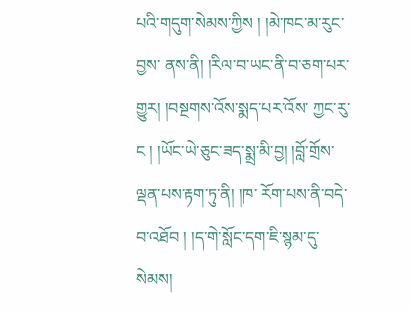པའི་གདུག་སེམས་ཀྱིས ། །མེ་ཁང་མ་རུང་བྱས་ ནས་ནི། །རིལ་བ་ཡང་ནི་བ་ཅག་པར་གྱུར། །བསྔགས་འོས་སྨད་པར་འོས་ ཀྱང་རུ་ང ། །ཡོང་ཡེ་ཅུང་ཟད་སྨྲ་མི་བྱ། །བློ་གྲོས་ལྡན་པས་རྟག་ཏུ་ནི། །ཁ་ རོག་པས་ནི་བདེ་བ་འཐོབ ། །ད་གེ་སློང་དག་ཇི་སྙམ་དུ་སེམས།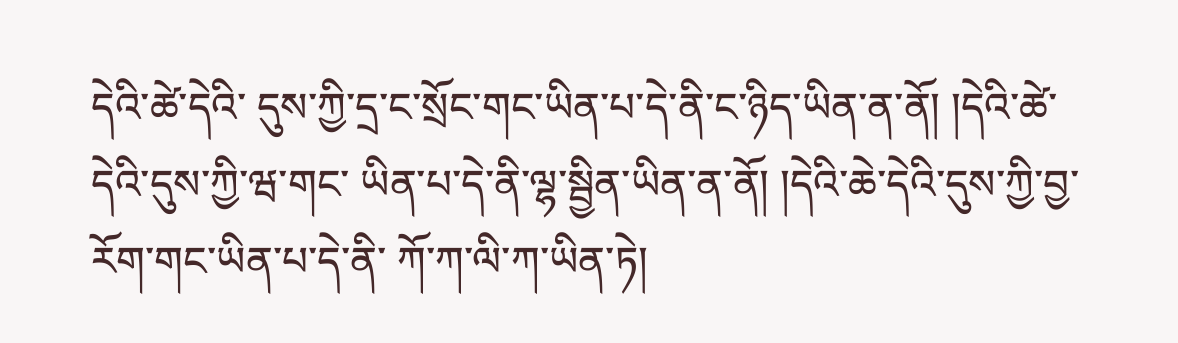དེའི་ཚེ་དེའི་ དུས་ཀྱི་དྲ་ང་སྲོང་གང་ཡིན་པ་དེ་ནི་ང་ཉིད་ཡིན་ན་ནོ། །དེའི་ཚེ་དེའི་དུས་ཀྱི་ཝ་གང་ ཡིན་པ་དེ་ནི་ལྷ་སྦྱིན་ཡིན་ན་ནོ། །དེའི་ཆེ་དེའི་དུས་ཀྱི་བྱ་རོག་གང་ཡིན་པ་དེ་ནི་ ཀོ་ཀ་ལི་ཀ་ཡིན་ཏེ།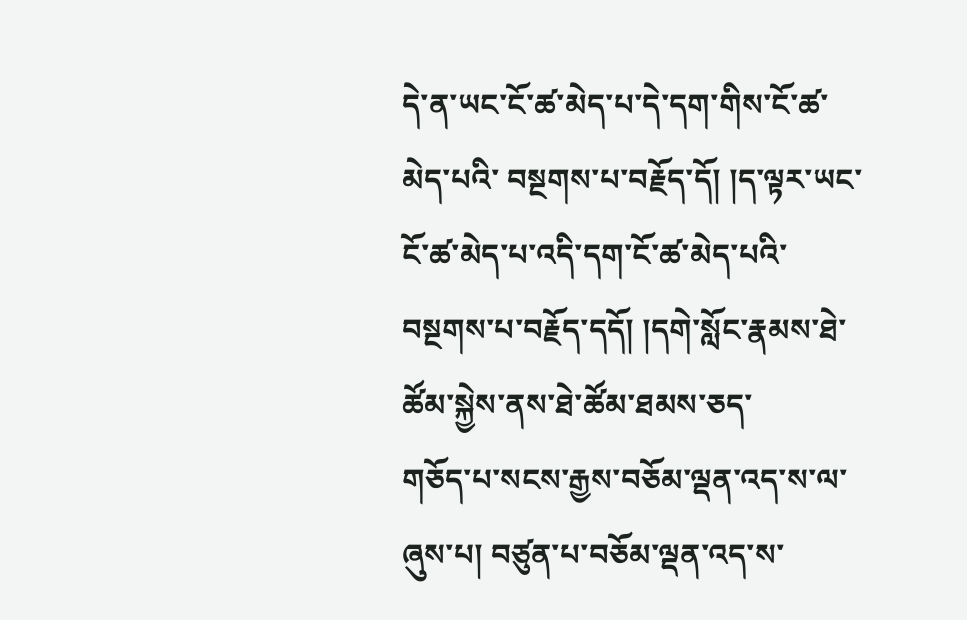དེ་ན་ཡང་ངོ་ཚ་མེད་པ་དེ་དག་གིས་ངོ་ཚ་མེད་པའི་ བསྔགས་པ་བརྗོད་དོ། །ད་ལྟར་ཡང་ངོ་ཚ་མེད་པ་འདི་དག་ངོ་ཚ་མེད་པའི་ བསྔགས་པ་བརྗོད་དདོ། །དགེ་སློང་རྣམས་ཐེ་ཚོམ་སྐྱེས་ནས་ཐེ་ཚོམ་ཐམས་ཅད་
གཅོད་པ་སངས་རྒྱས་བཅོམ་ལྡན་འད་ས་ལ་ཞུས་པ། བཙུན་པ་བཅོམ་ལྡན་འད་ས་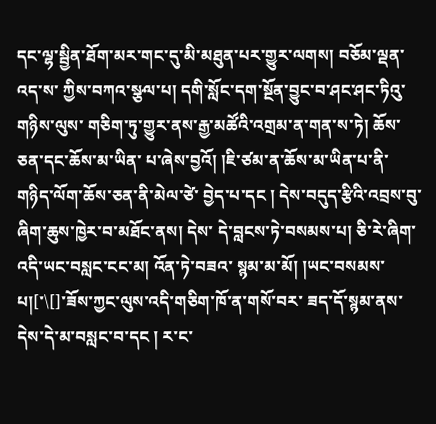དང་ལྷ་སྦྱིན་ཐོག་མར་གང་དུ་མི་མཐུན་པར་གྱུར་ལགས། བཅོམ་ལྡན་འད་ས་ ཀྱིས་བཀའ་སྩལ་པ། དགི་སློང་དག་སྔོན་བྱུང་བ་ཤང་ཤང་ཏིའུ་གཉིས་ལུས་ གཅིག་ཏུ་གྱུར་ནས་རྒྱ་མཚོའི་འགྲམ་ན་གན་ས་ཏེ། ཆོས་ཅན་དང་ཆོས་མ་ཡིན་ པ་ཞེས་བྱའོ། །ཇི་ཙམ་ན་ཆོས་མ་ཡིན་པ་ནི་གཉིད་ལོག་ཆོས་ཅན་ནི་མེལ་ཙེ་ བྱེད་པ་དང ། དེས་བདུད་རྩིའི་འབྲས་བུ་ཞིག་ཆུས་ཁྱེར་བ་མཐོང་ནས། དེས་ དེ་བླངས་ཏེ་བསམས་པ། ཅི་རེ་ཞིག་འདི་ཡང་བསླང་ངང་མ། འོན་ཏེ་བཟའ་ སྙམ་མ་མོ། །ཡང་བསམས་པ།[་\[]་ཟོས་ཀྱང་ལུས་འདི་གཅིག་ཁོ་ན་གསོ་བར་ ཟད་དོ་སྙམ་ནས་དེས་དེ་མ་བསླང་བ་དང ། ར་ང་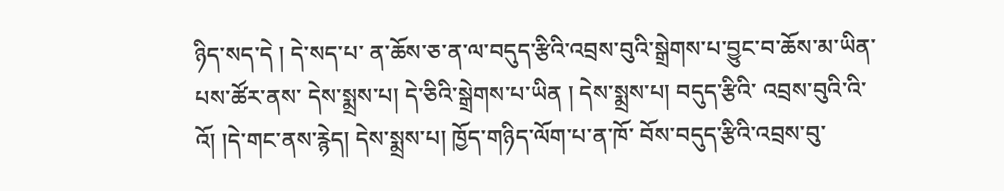ཉིད་སད་དེ ། དེ་སད་པ་ ན་ཆོས་ཅ་ན་ལ་བདུད་རྩིའི་འབྲས་བུའི་སྒྲེགས་པ་བྱུང་བ་ཆོས་མ་ཡིན་པས་ཚོར་ནས་ དེས་སྨྲས་པ། དེ་ཅིའི་སྒྲེགས་པ་ཡིན ། དེས་སྨྲས་པ། བདུད་རྩིའི་ འབྲས་བུའི་འི་འོ། །དེ་གང་ནས་རྙེད། དེས་སྨྲས་པ། ཁྱོད་གཉིད་ལོག་པ་ན་ཁོ་ བོས་བདུད་རྩིའི་འབྲས་བུ་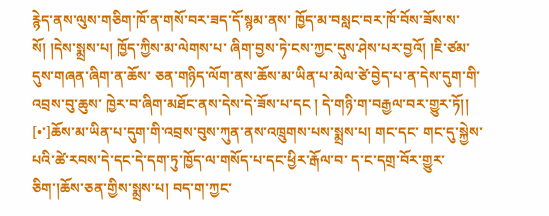རྙེད་ནས་ལུས་གཅིག་ཁོ་ན་གསོ་བར་ཟད་དོ་སྙམ་ནས་ ཁྱོད་མ་བསླང་བར་ཁོ་བོས་ཟོས་ས་སོ། །དེས་སྨྲས་པ། ཁྱོད་ཀྱིས་མ་ལེགས་པ་ ཞིག་བྱས་ཏེ་ངས་ཀྱང་དུས་ཤེས་པར་བྱའོ། །ཇི་ཙམ་དུས་གཞན་ཞིག་ན་ཆོས་ ཅན་གཉིད་ལོག་ནས་ཆོས་མ་ཡིན་པ་མེལ་ཙེ་བྱེད་པ་ན་དེས་དུག་གི་འབྲས་བུ་ཆུས་ ཁྱེར་བ་ཞིག་མཐོང་ནས་དེས་དེ་ཟོས་པ་དང ། དེ་གཉི་ག་བརྒྱལ་བར་གྱུར་ཏོ།། [•་]ཆོས་མ་ཡིན་པ་དུག་གི་འབྲས་བུས་ཀུན་ནས་འཁྲུགས་པས་སྨྲས་པ། གང་དང་ གང་དུ་སྐྱེས་པའི་ཚེ་རབས་དེ་དང་དེ་དག་ཏུ་ཁྱོད་ལ་གསོད་པ་དང་ཕྱིར་རྒོལ་བ་ ད་ང་དགྲ་བོར་གྱུར་ཅིག་།ཆོས་ཅན་གྱིས་སྨྲས་པ། བད་ག་ཀྱང་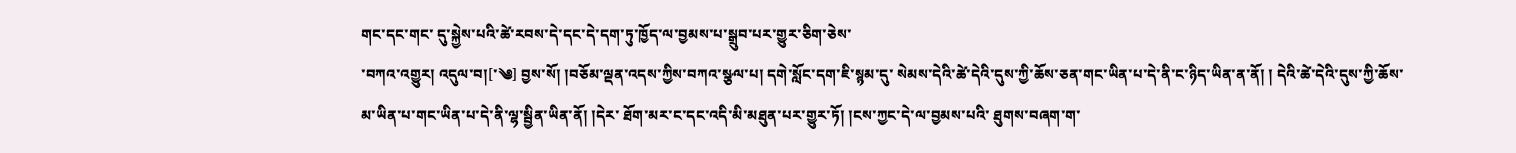གང་དང་གང་ དུ་སྐྱེས་པའི་ཚེ་རབས་དེ་དང་དེ་དག་ཏུ་ཁྱོད་ལ་བྱམས་པ་སྒྲུབ་པར་གྱུར་ཅིག་ཅེས་
་བཀའ་འགྱུར། འདུལ་བ།[་༄] བྱས་སོ། །བཅོམ་ལྡན་འདས་ཀྱིས་བཀའ་སྩལ་པ། དགེ་སློང་དག་ཇི་སྙམ་དུ་ སེམས་དེའི་ཚེ་དེའི་དུས་ཀྱི་ཆོས་ཅན་གང་ཡིན་པ་དེ་ནི་ང་ཉིད་ཡིན་ན་ནོ། ། དེའི་ཚེ་དེའི་དུས་ཀྱི་ཆོས་མ་ཡིན་པ་གང་ཡིན་པ་དེ་ནི་ལྷ་སྦྱིན་ཡིན་ནོ། །དེར་ ཐོག་མར་ང་དང་འདི་མི་མཐུན་པར་གྱུར་ཏོ། །ངས་ཀྱང་དེ་ལ་བྱམས་པའི་ ཐུགས་བཞག་ག་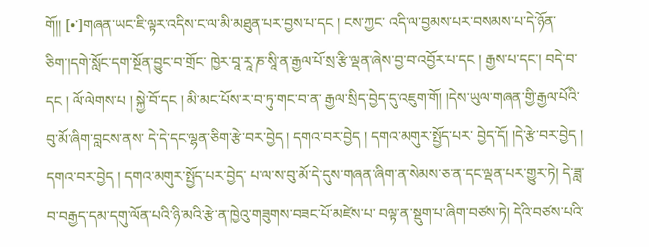གོ།། [•་]གཞན་ཡང་ཇི་ལྟར་འདིས་ང་ལ་མི་མཐུན་པར་བྱས་པ་དང ། ངས་ཀྱང་ འདི་ལ་བྱམས་པར་བསམས་པ་དེ་ཉོན་ཅིག་།དགེ་སློང་དག་སྔོན་བྱུང་བ་གྲོང་ ཁྱེར་བཱ་རཱ་ཎ་སཱི་ན་རྒྱལ་པོ་སྲ་རྩི་ལྡན་ཞེས་བྱ་བ་འབྱོར་པ་དང ། རྒྱས་པ་དང་། བདེ་བ་དང ། ལོ་ལེགས་པ ། སྐྱེ་བོ་དང ། མི་མང་པོས་ར་བ་ཏུ་གང་བ་ན་ རྒྱལ་སྲིད་བྱེད་དུ་འཇུག་གོ། །དེས་ཡུལ་གཞན་གྱི་རྒྱལ་པོའི་བུ་མོ་ཞིག་བླངས་ནས་ དེ་དེ་དང་ལྷན་ཅིག་རྩེ་བར་བྱེད ། དགའ་བར་བྱེད ། དགའ་མགུར་སྤྱོད་པར་ བྱེད་དོ། །དེ་རྩེ་བར་བྱེད ། དགའ་བར་བྱེད ། དགའ་མགུར་སྤྱོད་པར་བྱེད་ པ་ལ་ས་བུ་མོ་དེ་དུས་གཞན་ཞིག་ན་སེམས་ཅ་ན་དང་ལྡན་པར་གྱུར་ཏེ། དེ་ཟླ་ བ་བརྒྱད་དམ་དགུ་ལོན་པའི་ཉི་མའི་རྩེ་ན་ཁྱེའུ་གཟུགས་བཟང་པོ་མཛེས་པ་ བལྟ་ན་སྡུག་པ་ཞིག་བཙས་ཏེ། དེའི་བཙས་པའི་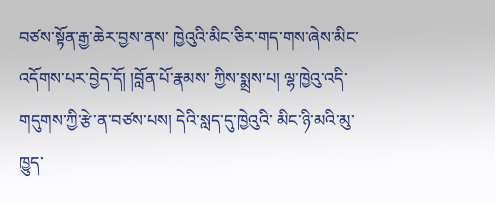བཙས་སྟོན་རྒྱ་ཆེར་བྱས་ནས་ ཁྱེའུའི་མིང་ཅིར་གད་གས་ཞེས་མིང་འདོགས་པར་བྱེད་དོ། །བློན་པོ་རྣམས་ ཀྱིས་སྨྲས་པ། ལྷ་ཁྱེའུ་འདི་གདུགས་ཀྱི་རྩེ་ན་བཙས་པས། དེའི་སླད་དུ་ཁྱེའུའི་ མིང་ཉི་མའི་མུ་ཁྱུད་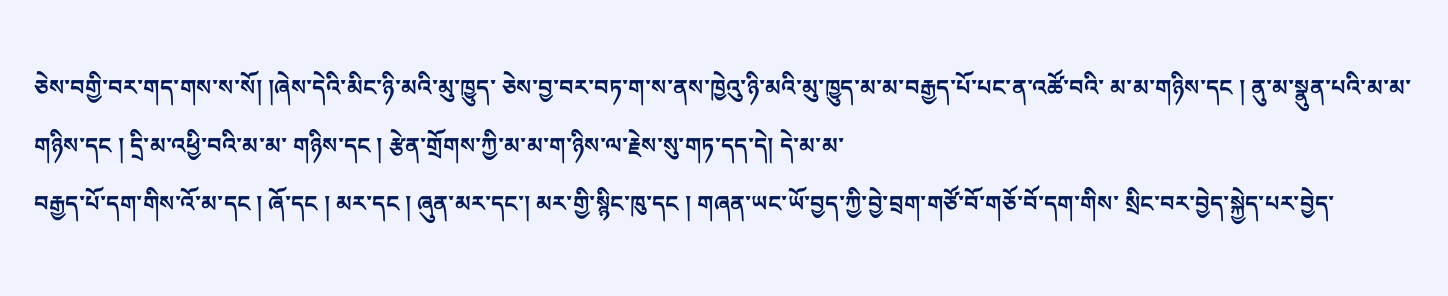ཅེས་བགྱི་བར་གད་གས་ས་སོ། །ཞེས་དེའི་མིང་ཉི་མའི་མུ་ཁྱུད་ ཅེས་བྱ་བར་བཏ་ག་ས་ནས་ཁྱེའུ་ཉི་མའི་མུ་ཁྱུད་མ་མ་བརྒྱད་པོ་པང་ན་འཚོ་བའི་ མ་མ་གཉིས་དང ། ནུ་མ་སྣུན་པའི་མ་མ་གཉིས་དང ། དྲི་མ་འཕྱི་བའི་མ་མ་ གཉིས་དང ། རྩེན་གྲོགས་ཀྱི་མ་མ་ག་ཉིས་ལ་རྗེས་སུ་གཏ་དད་དེ། དེ་མ་མ་
བརྒྱད་པོ་དག་གིས་འོ་མ་དང ། ཞོ་དང ། མར་དང ། ཞུན་མར་དང་། མར་གྱི་སྙིང་ཁུ་དང ། གཞན་ཡང་ཡོ་བྱད་ཀྱི་བྱེ་བྲག་གཙོ་བོ་གཅོ་བོ་དག་གིས་ སྲིང་བར་བྱེད་སྐྱེད་པར་བྱེད་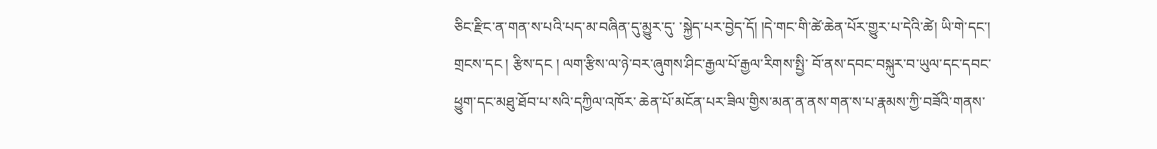ཅིང་རྫིང་ན་གན་ས་པའི་པད་མ་བཞིན་དུ་མྱུར་དུ་ ་སྐྱེད་པར་བྱེད་དོ། །དེ་གང་གི་ཚེ་ཆེན་པོར་གྱུར་པ་དེའི་ཚེ། ཡི་གེ་དང་། གྲངས་དང ། རྩིས་དང ། ལག་རྩིས་ལ་ཉེ་བར་ཞུགས་ཤིང་རྒྱལ་པོ་རྒྱལ་རིགས་སྤྱི་ བོ་ནས་དབང་བསྐུར་བ་ཡུལ་དང་དབང་ཕྱུག་དང་མཐུ་ཐོབ་པ་སའི་དཀྱིལ་འཁོར་ ཆེན་པོ་མངོན་པར་ཟིལ་གྱིས་མན་ན་ནས་གན་ས་པ་རྣམས་ཀྱི་བཟོའི་གནས་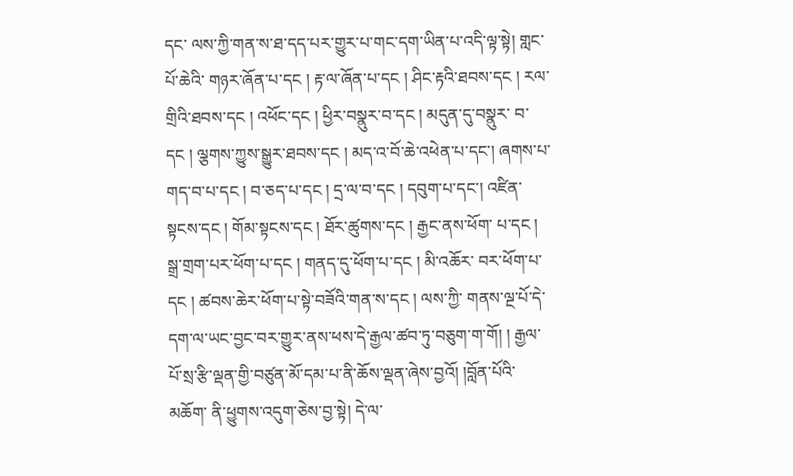དང་ ལས་ཀྱི་གན་ས་ཐ་དད་པར་གྱུར་པ་གང་དག་ཡིན་པ་འདི་ལྟ་སྟེ། གླང་པོ་ཆེའི་ གཉར་ཞོན་པ་དང ། རྟ་ལ་ཞོན་པ་དང ། ཤིང་རྟའི་ཐབས་དང ། རལ་ གྲིའི་ཐབས་དང ། འཕོང་དང ། ཕྱིར་བསྣུར་བ་དང ། མདུན་དུ་བསྣུར་ བ་དང ། ལྕགས་ཀྱུས་སྒྱུར་ཐབས་དང ། མད་འ་བོ་ཆེ་འཕེན་པ་དང་། ཞགས་པ་གད་བ་པ་དང ། བ་ཅད་པ་དང ། དྲ་ལ་བ་དང ། དབུག་པ་དང་། འཛིན་སྟངས་དང ། གོམ་སྟངས་དང ། ཐོར་ཚུགས་དང ། རྒྱང་ནས་ཕོག་ པ་དང ། སྒྲ་གྲག་པར་ཕོག་པ་དང ། གནད་དུ་ཕོག་པ་དང ། མི་འཆོར་ བར་ཕོག་པ་དང ། ཚབས་ཆེར་ཕོག་པ་སྟེ་བཟོའི་གན་ས་དང ། ལས་ཀྱི་ གནས་ལྔ་པོ་དེ་དག་ལ་ཡང་བྱང་བར་གྱུར་ནས་ཕས་དེ་རྒྱལ་ཚབ་ཏུ་བཅུག་ག་གོ། ། རྒྱལ་པོ་སྲ་རྩི་ལྡན་གྱི་བཙུན་མོ་དམ་པ་ནི་ཆོས་ལྡན་ཞེས་བྱའོ། །བློན་པོའི་མཆོག་ ནི་ཕྱུགས་འདུག་ཅེས་བྱ་སྟེ། དེ་ལ་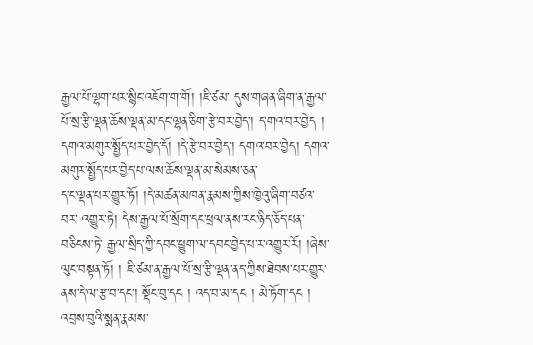རྒྱལ་པོ་ལྷག་པར་སྙིང་འཇོག་ག་གོ། །ཇི་ཙམ་ དུས་གཞན་ཞིག་ན་རྒྱལ་པོ་སྲ་རྩི་ལྡན་ཆོས་ལྡན་མ་དང་ལྷན་ཅིག་རྩེ་བར་བྱེད་། ད་གའ་བར་བྱེད ། དགའ་མགུར་སྤྱོད་པར་བྱེད་དོ། །དེ་རྩེ་བར་བྱེད་། དགའ་བར་བྱེད། དགའ་མགུར་སྤྱོད་པར་བྱེད་པ་ལས་ཆོས་ལྡན་མ་སེམས་ཅན་
ད་ང་ལྡན་པར་གྱུར་ཏོ། །དེ་མཚན་མཁན་རྣམས་ཀྱིས་ཁྱེའུ་ཞིག་བཙའ་བར་ འགྱུར་ཏེ། དེས་རྒྱལ་པོ་སྲོག་དང་ཕྲལ་ནས་རང་ཉིད་ཅོད་པན་བཅིངས་ཏེ་ རྒྱལ་སྲིད་ཀྱི་དབང་ཕྱུག་ལ་དབང་བྱེད་པ་ར་འགྱུར་རོ། །ཞེས་ལུང་བསྟན་ཏོ། ། ཇི་ཙམ་ན་རྒྱལ་པོ་སྲ་རྩི་ལྡན་ནད་ཀྱིས་ཐེབས་པར་གྱུར་ནས་དེ་ལ་རྩ་བ་དང་། སྡོང་བུ་དང ། འད་བ་མ་དང ། མེ་ཏོག་དང ། འབྲས་བུའི་སྨན་རྣམས་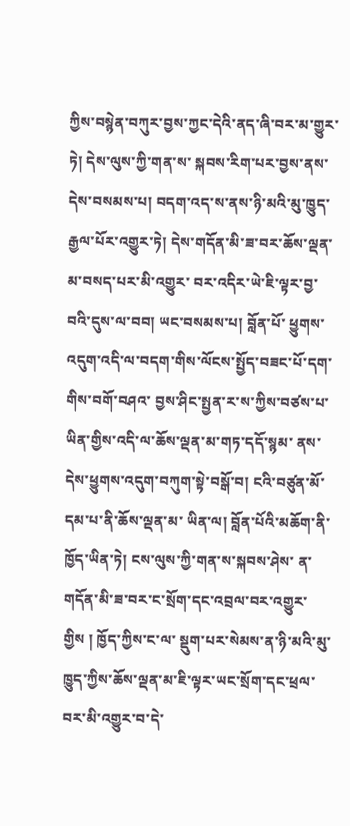ཀྱིས་བསྙེན་བཀུར་བྱས་ཀྱང་དེའི་ནད་ཞི་བར་མ་གྱུར་ཏེ། དེས་ལུས་ཀྱི་གན་ས་ སྐབས་རིག་པར་བྱས་ནས་དེས་བསམས་པ། བདག་འད་ས་ནས་ཉི་མའི་མུ་ཁྱུད་ རྒྱལ་པོར་འགྱུར་ཏེ། དེས་གདོན་མི་ཟ་བར་ཆོས་ལྡན་མ་བསད་པར་མི་འགྱུར་ བར་འདིར་ཡེ་ཇི་ལྟར་བྱ་བའི་དུས་ལ་བབ། ཡང་བསམས་པ། བློན་པོ་ ཕྱུགས་འདུག་འདི་ལ་བདག་གིས་ལོངས་སྤྱོད་བཟང་པོ་དག་གིས་བགོ་བཤའ་ བྱས་ཤིང་སྤྱན་ར་ས་ཀྱིས་བཙས་པ་ཡིན་གྱིས་འདི་ལ་ཆོས་ལྡན་མ་གཏ་དདོ་སྙམ་ ནས་དེས་ཕྱུགས་འདུག་བཀུག་སྟེ་བསྒོ་བ། ངའི་བཙུན་མོ་དམ་པ་ནི་ཆོས་ལྡན་མ་ ཡིན་ལ། བློན་པོའི་མཆོག་ནི་ཁྱོད་ཡིན་ཏེ། ངས་ལུས་ཀྱི་གན་ས་སྐབས་ཤེས་ ན་གདོན་མི་ཟ་བར་ང་སྲོག་དང་འབྲལ་བར་འགྱུར་གྱིས ། ཁྱོད་ཀྱིས་ང་ལ་ སྡུག་པར་སེམས་ན་ཉི་མའི་མུ་ཁྱུད་ཀྱིས་ཆོས་ལྡན་མ་ཇི་ལྟར་ཡང་སྲོག་དང་ཕྲལ་ བར་མི་འགྱུར་བ་དེ་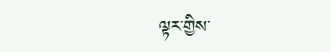ལྟར་གྱིས་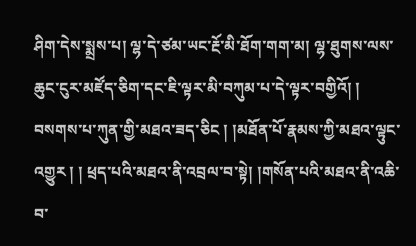ཤིག་དེས་སྨྲས་པ། ལྷ་དེ་ཙམ་ཡང་རྔོ་མི་ཐོག་གག་མ། ལྷ་ཐུགས་ལས་ཆུང་ངུར་མཛོད་ཅིག་དང་ཇི་ལྟར་མི་བཀུམ་པ་དེ་ལྟར་བགྱིའོ། ། བསགས་པ་ཀུན་གྱི་མཐའ་ཟད་ཅིང ། །མཐོན་པོ་རྣམས་ཀྱི་མཐའ་ལྟུང་འགྱུར ། ། ཕྲད་པའི་མཐའ་ནི་འབྲལ་བ་སྟེ། །གསོན་པའི་མཐའ་ནི་འཆི་བ་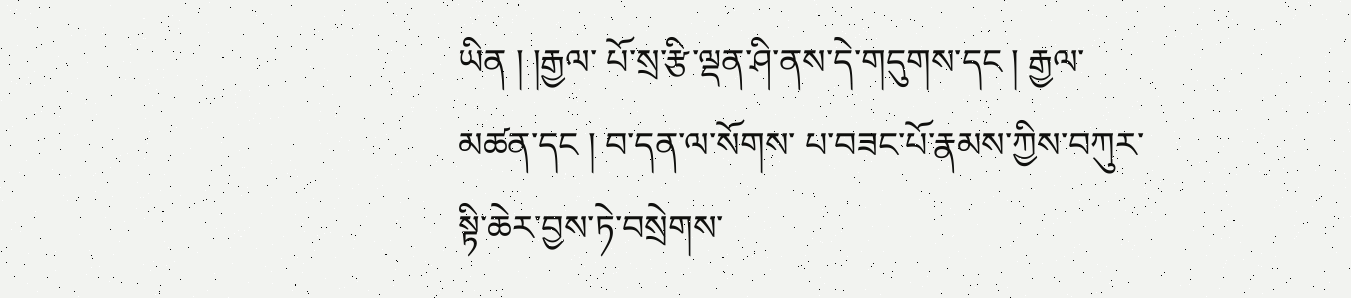ཡིན ། །རྒྱལ་ པོ་སྲ་རྩི་ལྡན་ཤི་ནས་དེ་གདུགས་དང ། རྒྱལ་མཚན་དང ། བ་དན་ལ་སོགས་ པ་བཟང་པོ་རྣམས་ཀྱིས་བཀུར་སྟི་ཆེར་བྱས་ཏེ་བསྲེགས་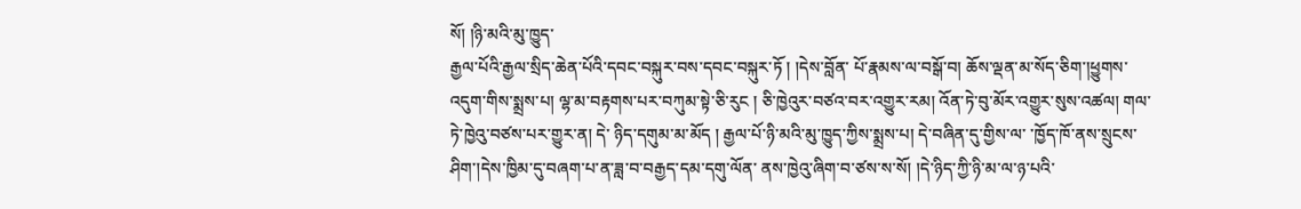སོ། །ཉི་མའི་མུ་ཁྱུད་
རྒྱལ་པོའི་རྒྱལ་སྲིད་ཆེན་པོའི་དབང་བསྐུར་བས་དབང་བསྐུར་ཏོ ། །དེས་བློན་ པོ་རྣམས་ལ་བསྒོ་བ། ཆོས་ལྡན་མ་སོད་ཅིག་།ཕྱུགས་འདུག་གིས་སྨྲས་པ། ལྷ་མ་བརྟགས་པར་བཀུམ་སྟེ་ཅི་རུང ། ཅི་ཁྱེའུར་བཙའ་བར་འགྱུར་རམ། འོན་ཏེ་བུ་མོར་འགྱུར་སུས་འཚལ། གལ་ཏེ་ཁྱེའུ་བཙས་པར་གྱུར་ན། དེ་ ཉིད་དགུམ་མ་མོད ། རྒྱལ་པོ་ཉི་མའི་མུ་ཁྱུད་ཀྱིས་སྨྲས་པ། དེ་བཞིན་དུ་གྱིས་ལ་ ་ཁྱོད་ཁོ་ནས་སྲུངས་ཤིག་།དེས་ཁྱིམ་དུ་བཞག་པ་ན་ཟླ་བ་བརྒྱད་དམ་དགུ་ལོན་ ནས་ཁྱེའུ་ཞིག་བ་ཙས་ས་སོ། །དེ་ཉིད་ཀྱི་ཉི་མ་ལ་ཉ་པའི་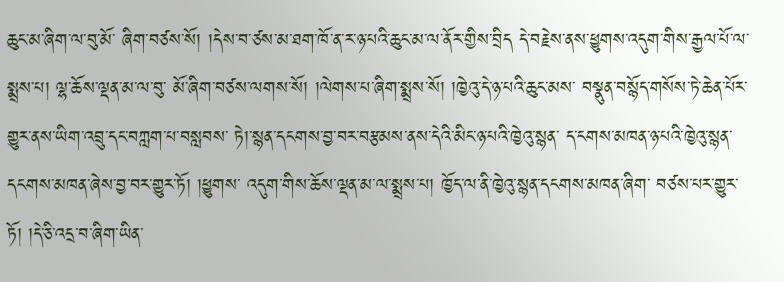ཆུང་མ་ཞིག་ལ་བུ་མོ་ ཞིག་བཙས་སོ། །དེས་བ་ཙས་མ་ཐག་ཁོ་ན་ར་ཉ་པའི་ཆུང་མ་ལ་ནོར་གྱིས་བྲིད དེ་བརྗེས་ནས་ཕྱུགས་འདུག་གིས་རྒྱལ་པོ་ལ་སྨྲས་པ། ལྷ་ཆོས་ལྡན་མ་ལ་བུ་ མོ་ཞིག་བཙས་ལགས་སོ། །ལེགས་པ་ཞིག་སྨྲས་སོ། །ཁྱེའུ་དེ་ཉ་པའི་ཆུང་མས་ བསྣུན་བསྙོད་གསོས་ཏེ་ཆེན་པོར་གྱུར་ནས་ཡིག་འབྲུ་དང་བཀླག་པ་བསླབས་ ཏེ།་སྙན་དངགས་བྱ་བར་བརྩམས་ནས་དེའི་མིང་ཉ་པའི་ཁྱེའུ་སྙན་ ད་ངགས་མཁན་ཉ་པའི་ཁྱེའུ་སྙན་དངགས་མཁན་ཞེས་བྱ་བར་གྱུར་ཏོ། །ཕྱུགས་ འདུག་གིས་ཆོས་ལྡན་མ་ལ་སྨྲས་པ། ཁྱོད་ལ་ནི་ཁྱེའུ་སྙན་དངགས་མཁན་ཞིག་ བཙས་པར་གྱུར་ཏོ། །དེ་ཅི་འདྲ་བ་ཞིག་ཡིན་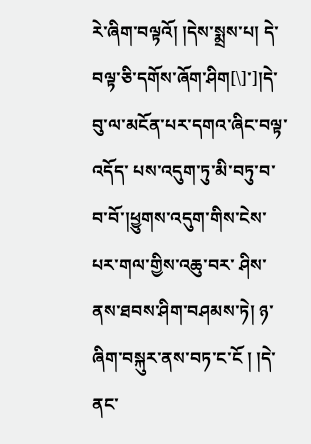རེ་ཞིག་བལྟའོ། །དེས་སྨྲས་པ། དེ་བལྟ་ཅི་དགོས་ཞོག་ཤིག[\]་]།དེ་བུ་ལ་མངོན་པར་དགའ་ཞིང་བལྟ་འདོད་ པས་འདུག་ཏུ་མི་བཏུ་བ་བ་བོ་།ཕྱུགས་འདུག་གིས་ངེས་པར་གལ་གྱིས་འཆུ་བར་ ཤིས་ནས་ཐབས་ཤིག་བཤམས་ཏེ། ཉ་ཞིག་བསྐུར་ནས་བཏ་ང་ངོ ། །དེ་ནང་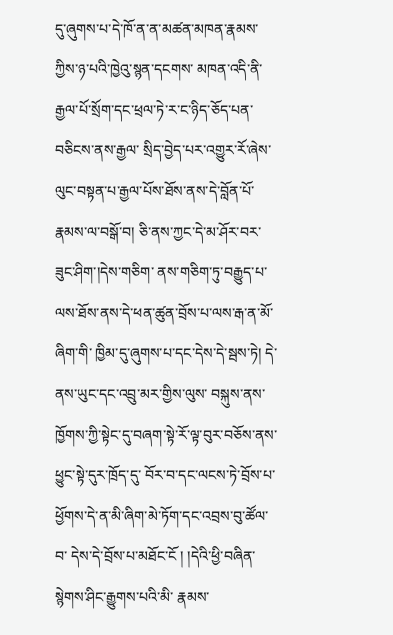དུ་ཞུགས་པ་དེ་ཁོ་ན་ན་མཚན་མཁན་རྣམས་ཀྱིས་ཉ་པའི་ཁྱེའུ་སྙན་དངགས་ མཁན་འདི་ནི་རྒྱལ་པོ་སྲོག་དང་ཕྲལ་ཏེ་ར་ང་ཉིད་ཅོད་པན་བཅིངས་ནས་རྒྱལ་ སྲིད་བྱེད་པར་འགྱུར་རོ་ཞེས་ལུང་བསྟན་པ་རྒྱལ་པོས་ཐོས་ནས་དེ་བློན་པོ་
རྣམས་ལ་བསྒོ་བ། ཅི་ནས་ཀྱང་དེ་མ་ཤོར་བར་ཟུང་ཤིག་།དེས་གཅིག་ ནས་གཅིག་ཏུ་བརྒྱུད་པ་ལས་ཐོས་ནས་དེ་ཕན་ཚུན་བྲོས་པ་ལས་རྒ་ན་མོ་ཞིག་གི་ ཁྱིམ་དུ་ཞུགས་པ་དང་དེས་དེ་སྦས་ཏེ། དེ་ནས་ཡུང་དང་འབྲུ་མར་གྱིས་ལུས་ བསྐུས་ནས་ཁྱོགས་ཀྱི་སྟེང་དུ་བཞག་སྟེ་རོ་ལྟ་བུར་བཅོས་ནས་ཕྱུང་སྟེ་དུར་ཁྲོད་དུ་ བོར་བ་དང་ལངས་ཏེ་བྲོས་པ་ཕྱོགས་དེ་ན་མི་ཞིག་མེ་ཏོག་དང་འབྲས་བུ་ཚོལ་བ་ དེས་དེ་བྲོས་པ་མཐོང་ངོ ། །དེའི་ཕྱི་བཞིན་སྙེགས་ཤིང་རྒྱུགས་པའི་མི་ རྣམས་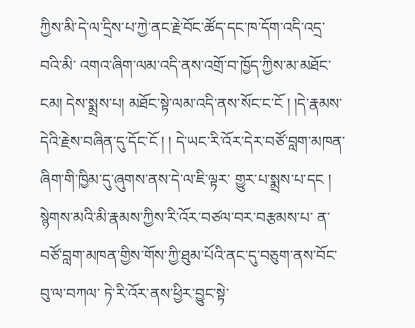ཀྱིས་མི་དེ་ལ་དྲིས་པ་ཀྱེ་ནང་རྗེ་བོང་ཚོད་དང་ཁ་དོག་འདི་འདྲ་བའི་མི་ འགའ་ཞིག་ལམ་འདི་ནས་འགྲོ་བ་ཁྱོད་ཀྱིས་མ་མཐོང་ངམ། དེས་སྨྲས་པ། མཐོང་སྟེ་ལམ་འདི་ནས་སོང་ང་ངོ ། །དེ་རྣམས་དེའི་རྗེས་བཞིན་དུ་དོང་ངོ ། ། དེ་ཡང་རི་འོར་དེར་བཙོ་བླག་མཁན་ཞིག་གི་ཁྱིམ་དུ་ཞུགས་ནས་དེ་ལ་ཇི་ལྟར་ གྱུར་པ་སྨྲས་པ་དང ། སྙེགས་མའི་མི་རྣམས་ཀྱིས་རི་འོར་བཙལ་བར་བརྩམས་པ་ ན་བཙོ་བླག་མཁན་གྱིས་གོས་ཀྱི་ཐུམ་པོའི་ནང་དུ་བཅུག་ནས་བོང་བུ་ལ་བཀལ་ ཏེ་རི་འོར་ནས་ཕྱིར་བྱུང་སྟེ་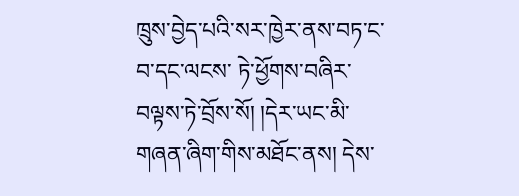ཁྲུས་བྱེད་པའི་སར་ཁྱེར་ནས་བཏ་ང་བ་དང་ལངས་ ཏེ་ཕྱོགས་བཞིར་བལྟས་ཏེ་བྲོས་སོ། །དེར་ཡང་མི་གཞན་ཞིག་གིས་མཐོང་ནས། དེས་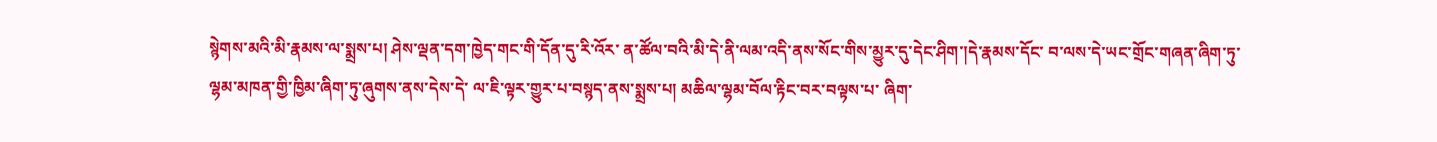སྙེགས་མའི་མི་རྣམས་ལ་སྨྲས་པ། ཤེས་ལྡན་དག་ཁྱེད་གང་གི་དོན་དུ་རི་འོར་ ན་ཚོལ་བའི་མི་དེ་ནི་ལམ་འདི་ནས་སོང་གིས་མྱུར་དུ་དེང་ཤིག་།དེ་རྣམས་དོང་ བ་ལས་དེ་ཡང་གྲོང་གཞན་ཞིག་ཏུ་ལྷམ་མཁན་གྱི་ཁྱིམ་ཞིག་ཏུ་ཞུགས་ནས་དེས་དེ་ ལ་ཇི་ལྟར་གྱུར་པ་བསྙད་ནས་སྨྲས་པ། མཆིལ་ལྷམ་བོལ་རྟིང་བར་བལྟས་པ་ ཞིག་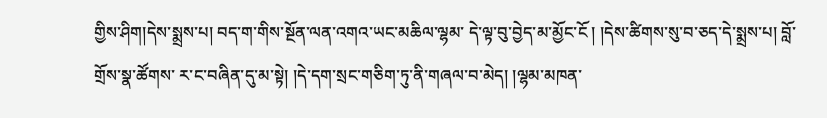གྱིས་ཤིག།དེས་སྨྲས་པ། བད་ག་གིས་སྔོན་ལན་འགའ་ཡང་མཆིལ་ལྷམ་ དེ་ལྟ་བུ་བྱེད་མ་མྱོང་ངོ ། །དེས་ཚིགས་སུ་བ་ཅད་དེ་སྨྲས་པ། བློ་གྲོས་སྣ་ཚོགས་ ར་ང་བཞིན་དུ་མ་སྟེ། །དེ་དག་སྲང་གཅིག་ཏུ་ནི་གཞལ་བ་མེད། །ལྷམ་མཁན་